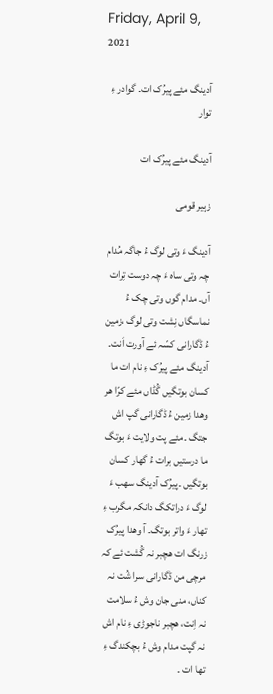Friday, April 9, 2021

آدینگ مئے پیرُک ات۔ گوادر ءِ توار

آدینگ مئے پیرُک ات

زہیر قومی

آدینگ ءَ وتی لوگ ءُ جاگہ مُدام چہ وتی ساہ ءَ چہ دوست تِرات آں۔ مدام گوں وتی چک ءُ نماسگاں نِشت وتی لوگ ،زمین ءُ ڈگارانی کسّہ ئے آورت اَنت۔ آدینگ مئے پیرُک ءِ نام ات ما کسان بوتگیں گُڈاں مئے کرّا ھر وھدا زمین ءُ ڈگارانی گپ اش جتگ ۔مئے پت ولایت ءَ بوتگ ما درستیں برات ءُ گھار کسان بوتگیں ۔پیرُک آدینگ سھب ءَ لوگ ءَ دراتکگ دانکہ مگرب ءِ تھار ءَ واتر بوتگ۔ آ وھدا پیرُک زرنگ ات ھچبر نہ گُشت ئے کہ مرچی من ڈگارانی سرا شُت نہ کناں، منی جان وش ءُ سلامت نہ اِنت، ھچبر ناجوڑی ءِ نام اش نہ گپت مدام وش ءُ بچکندگ ءِ تھا ات ۔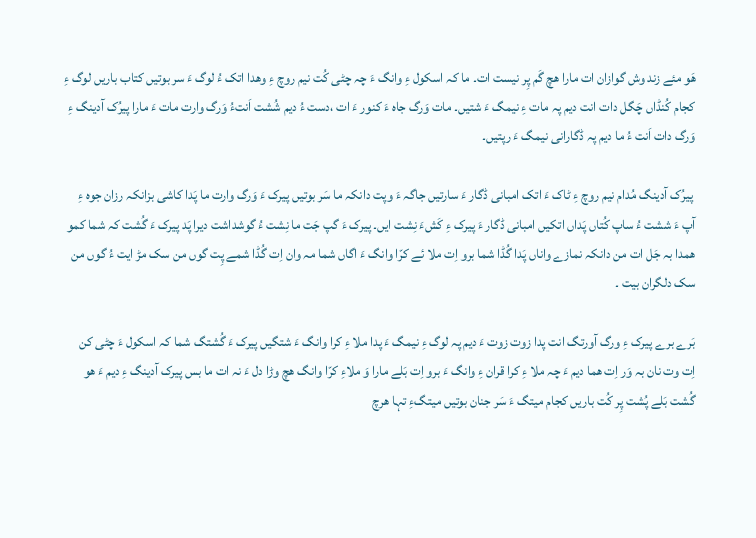ھَو مئے زند وش گوازان ات مارا ھچ گَم پِر نیست ات۔ ما کہ اسکول ءِ وانگ ءَ چہ چٹی کُت نیم روچ ءِ وھدا اتک ءُ لوگ ءَ سر بوتیں کتاب باریں لوگ ءِ کجام کُنڈاں چَگل دات انت دیم پہ مات ءِ نیمگ ءَ شتیں۔ مات وَرگ جاہ ءَ کنور ءَ ات ،دست ءُ دیم شُشت اَنتءُ وَرگ وارت مات ءَ مارا پیرُک آدینگ ءِ وَرگ دات اَنت ءُ ما دیم پہ ڈگارانی نیمگ ءَ رپتیں۔

 پیرُک آدینگ مُدام نیم روچ ءِ ٹاک ءَ اتک امبانی ڈگار ءَ سارتیں جاگہ ءَ وپت دانکہ ما سَر بوتیں پیرک ءَ وَرگ وارت ما پَدا کاشی بزانکہ رزان جوہ ءِ آپ ءَ ششت ءُ ساپ کُتاں پَداں اتکیں امبانی ڈگار ءَ پیرک ءِ کَشءَ نِشت ایں۔ پیرک ءَ گپ جَت ما نِشت ءُ گوشداشت دیرا پَد پیرک ءَ گُشت کہ شما کمو ھمدا بہ جَل ات من دانکہ نمازے واناں پَدا گُڈا شما برو اِت ملا ئے کرّا وانگ ءَ اگاں شما مہ وان اِت گُڈا شمے پِت گوں من سک مڑ ایت ءُ گوں من سک دلگران بیت ۔

بَرے برے پیرک ءِ ورگ آورتگ انت پدا زوت زوت ءَ دیم پہ لوگ ءِ نیمگ ءَ پدا ملا ءِ کرا وانگ ءَ شتگیں پیرک ءَ گُشتگ شما کہ اسکول ءَ چٹی کن اِت وت نان بہ وَر اِت ھما دیم ءَ چہ ملا ءِ کرا قران ءِ وانگ ءَ برو اِت بَلے مارا وَ ملاءِ کرّا وانگ ھچ وڑا دل ءَ نہ ات ما بس پیرک آدینگ ءِ دیم ءَ ھو گُشت بَلے پُشت پِر کُت باریں کجام میتگ ءَ سَر جنان بوتیں میتگءِ تہا ھرچ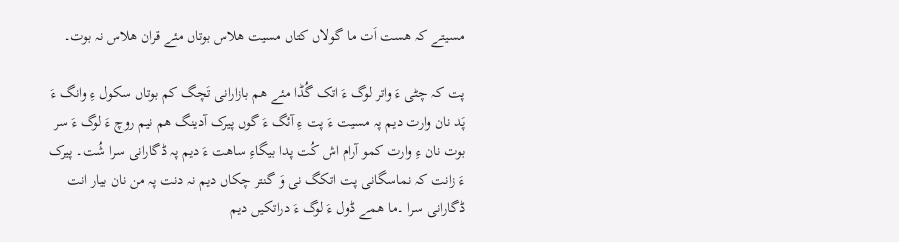مسیتے کہ ھست اَت ما گولاں کتاں مسیت ھلاس بوتاں مئے قران ھلاس نہ بوت۔

پت کہ چٹی ءَ واتر لوگ ءَ اتک گُڈا مئے ھم بازارانی تَچگ کم بوتاں سکول ءِ وانگ ءَ پَد نان وارت دیم پہ مسیت ءَ پت ءِ آئگ ءَ گوں پیرک آدینگ ھم نیم روچ ءَ لوگ ءَ سر بوت نان ءِ وارت کمو آرام اش کُت پدا بیگاءِ ساھت ءَ دیم پہ ڈگارانی سرا شُت۔ پیرک ءَ زانت کہ نماسگانی پت اتکگ نی وَ گنتر چکاں دیم نہ دنت پہ من نان بیار انت ڈگارانی سرا ۔ما ھمے ڈول ءَ لوگ ءَ دراتکیں دیم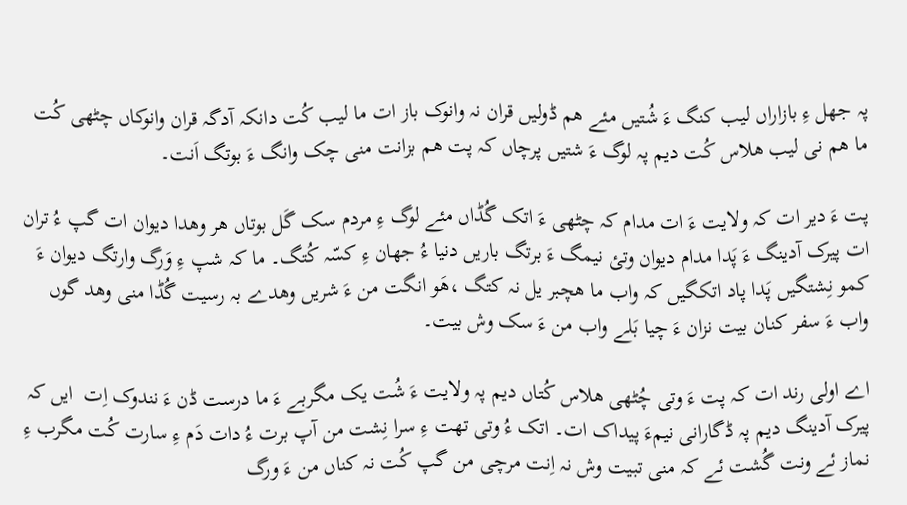پہ جھل ءِ بازاراں لیب کنگ ءَ شُتیں مئے ھم ڈولیں قران نہ وانوک باز ات ما لیب کُت دانکہ آدگہ قران وانوکاں چٹھی کُت ما ھم نی لیب ھلاس کُت دیم پہ لوگ ءَ شتیں پرچاں کہ پت ھم بزانت منی چک وانگ ءَ بوتگ اَنت۔

پت ءَ دیر ات کہ ولایت ءَ ات مدام کہ چٹھی ءَ اتک گُڈاں مئے لوگ ءِ مردم سک گَل بوتاں ھر وھدا دیوان ات گپ ءُ تران ات پیرک آدینگ ءَ پَدا مدام دیوان وتئ نیمگ ءَ برتگ باریں دنیا ءُ جھان ءِ کسّہ کُتگ۔ ما کہ شپ ءِ وَرگ وارتگ دیوان ءَ کمو نِشتگیں پَدا پاد اتکگیں کہ واب ما ھچبر یل نہ کتگ ،ھَو انگت من ءَ شریں وھدے بہ رسیت گُڈا منی وھد گوں واب ءَ سفر کنان بیت نزان ءَ چیا بَلے واب من ءَ سک وش بیت۔

اے اولی رند ات کہ پت ءَ وتی چُٹھی ھلاس کُتاں دیم پہ ولایت ءَ شُت یک مگربے ءَ ما درست ڈن ءَ نندوک اِت  ایں کہ پیرک آدینگ دیم پہ ڈگارانی نیمءَ پیداک ات۔ اتک ءُ وتی تھت ءِ سرا نِشت من آپ برت ءُ دات دَم ءِ سارت کُت مگرب ءِ نماز ئے ونت گُشت ئے کہ منی تبیت وش نہ اِنت مرچی من گپ کُت نہ کناں من ءَ ورگ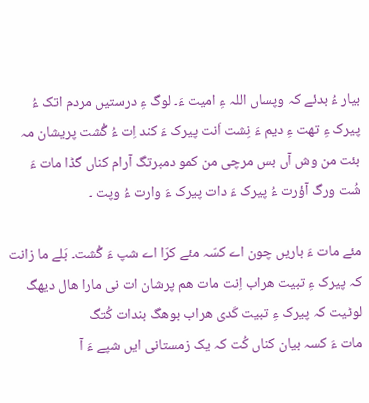بیار ءُ بدئے کہ وپساں اللہ ءِ امیت ءَ۔ لوگ ءِ درستیں مردم اتک ءُ پیرک ءِ تھت ءِ دیم ءَ نِشت اَنت پیرک ءَ کند اِت ءُ گُشت پریشان مہ بئت من وش آں بس مرچی من کمو دمبرتگ آرام کناں گڈا مات ءَ شُت ورگ آؤرت ءُ پیرک ءَ دات پیرک ءَ وارت ءُ وپت ۔

مئے مات ءَ باریں چون اے کسّہ مئے کرّا اے شپ ءَ گُشت۔ بَلے ما زانت کہ پیرک ءِ تبیت ھراب اِنت مات ھم پرشان ات نی مارا ھال دیھگ لوٹیت کہ پیرک ءِ تبیت کَدی ھراب بوھگ بندات کُتگ
مات ءَ کسہ بیان کناں کُت کہ یک زمستانی ایں شپے ءَ آ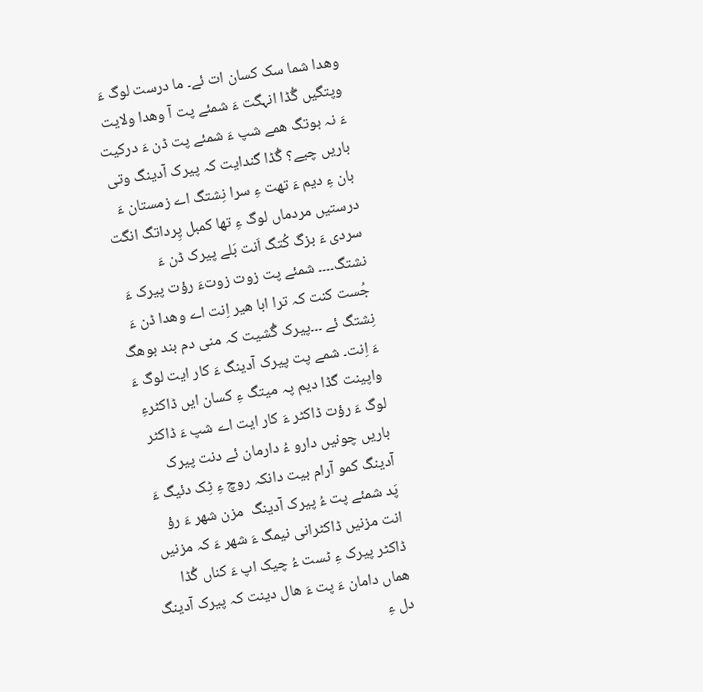وھدا شما سک کسان ات ئے۔ ما درست لوگ ءَ وپتگیں گُڈا انہگت ءَ شمئے پت آ وھدا ولایت ءَ نہ بوتگ ھمے شپ ءَ شمئے پت ڈن ءَ درکیت باریں چیے؟ گُڈا گندایت کہ پیرک آدینگ وتی بان ءِ دیم ءَ تھت ءِ سرا نِشتگ اے زمستان ءَ درستیں مردماں لوگ ءِ تھا کمبل پِرداتگ انگت سردی ءَ بزگ کُتگ اَنت بَلے پیرک ڈن ءَ نشتگ۔۔۔۔ شمئے پت زوت زوتءَ رؤت پیرک ءَ جُست کنت کہ ترا ابا ھیر اِنت اے وھدا ڈن ءَ نِشتگ ئے ۔۔۔پیرک گُشیت کہ منی دم بند بوھگ ءَ اِنت۔ شمے پت پیرک آدینگ ءَ کار ایت لوگ ءَ واپینت گڈا دیم پہ میتگ ءِ کسان ایں ڈاکٹرءِ لوگ ءَ رؤت ڈاکٹر ءَ کار ایت اے شپ ءَ ڈاکٹر باریں چونیں دارو ءُ دارمان ئے دنت پیرک آدینگ کمو آرام بیت دانکہ روچ ءِ ٹِک دئیگ ءَ پَد شمئے پت ءُ پیرک آدینگ  مزن شھر ءَ رؤ انت مزنیں ڈاکٹرانی نیمگ ءَ شھر ءَ کہ مزنیں ڈاکٹر پیرک ءِ ٹست ءُ چیک اپ ءَ کناں گُڈا ھماں دامان ءَ پت ءَ ھال دینت کہ پیرک آدینگ دل ءِ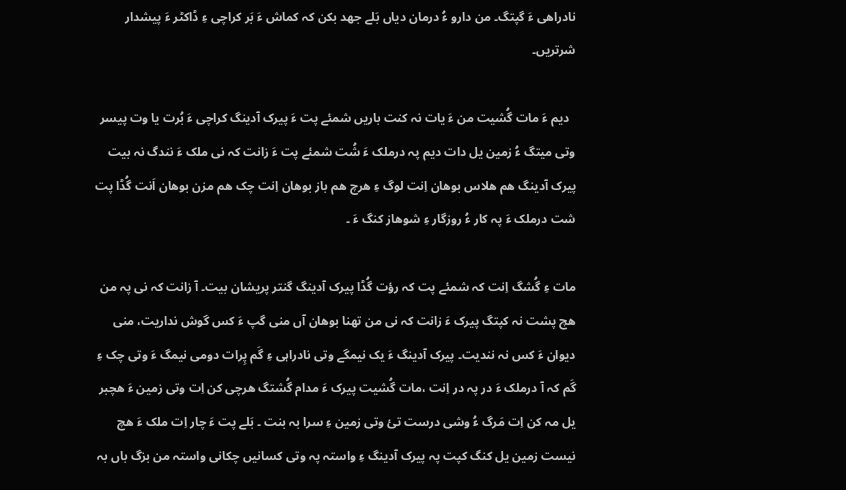نادراھی ءَ گپتگ۔ من دارو ءُ درمان دیاں بَلے جھد بکن کہ کماش ءَ بَر کراچی ءِ ڈاکٹر ءَ پیشدار شرتریں۔

  دیم ءَ مات گُشیت من ءَ یات نہ کنت باریں شمئے پت ءَ پیرک آدینگ کراچی ءَ بُرت یا وت پیسر وتی میتگ ءُ زمین یل دات دیم پہ درملک ءَ شُت شمئے پت ءَ زانت کہ نی ملک ءَ نندگ نہ بیت پیرک آدینگ ھم ھلاس بوھان اِنت لوگ ءِ ھرچ ھم باز بوھان اِنت چک ھم مزن بوھان اَنت گُڈا پت شت درملک ءَ پہ کار ءُ روزگار ءِ شوھاز کنگ ءَ ۔

مات ءِ گُشگ اِنت کہ شمئے پت کہ رؤت گُڈا پیرک آدینگ گنتر پریشان بیت۔ آ زانت کہ نی پہ من ھچ پشت نہ کپتگ پیرک ءَ زانت کہ نی من تھنا بوھان آں منی گپ ءَ کس گوش نداریت، منی دیوان ءَ کس نہ نندیت۔ پیرک آدینگ ءَ یک نیمگے وتی نادراہی ءِ گَم پِرات دومی نیمگ ءَ وتی چک ءِ گَم کہ آ درملک ءَ در پہ در اِنت ،مات گُشیت پیرک ءَ مدام گُشتگ ھرچی کن اِت وتی زمین ءَ ھچبر یل مہ کن اِت مَرگ ءُ وشی درست تئ وتی زمین ءِ سرا بہ بنت ۔ بَلے پت ءَ چار اِت ملک ءَ ھچ نیست زمین یل کنگ کپت پہ پیرک آدینگ ءِ واستہ پہ وتی کسانیں چکانی واستہ من بزگ باں بہ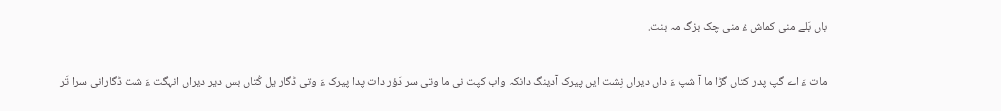باں بَلے منی کماش ءُ منی چک بزگ مہ بنت.

مات ءَ اے گپ پدر کتاں گڑا ما آ شپ ءَ داں دیراں نِشت ایں پیرک آدینگ دانکہ واب کپت نی ما وتی سر دَؤر دات پدا پیرک ءَ وتی ڈگار یل کُتاں بس دیر دیراں انہگت ءَ شت ڈگارانی سرا تَر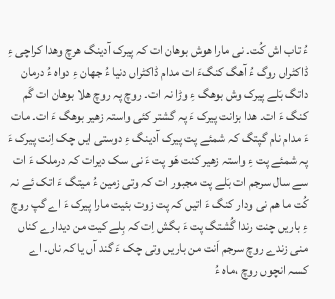ءُ تاب اش کُت۔ نی مارا ھوش بوھان ات کہ پیرک آدینگ ھرچ وھدا کراچی ءِ ڈاکٹراں روگ ءُ آھگ کنگءَ ات مدام ڈاکٹراں دنیا ءُ جھان ءِ دواہ ءُ درمان داتگ بَلے پیرک وش بوھگ ءِ وڑا نہ ات۔ روچ پہ روچ ھلا بوھان ات گَم کنگ ءَ ات۔ ھدا بزانت پیرک ءَ پہ گشتر کئی واستہ زھیر بوھگ ءَ ات۔ مات ءَ مدام نام گپتگ کہ شمئے پت پیرک آدینگ ءِ دوستی ایں چک اِنت پیرک ءَ پہ شمئے پت ءِ واستہ زھیر کنت ھَو پت ءَ نی سک دیرات کہ درملک ءَ ات سے سال سرجم ات بَلے پت مجبور ات کہ وتی زمین ءُ میتگ ءَ اتک ئے نہ کُت ما ھم نی ودار کنگ ءَ اتیں کہ پت زوت بئیت مارا پیرک ءَ اے گپ روچ ءِ باریں چنت رندا گُشتگ پت ءَ بگش اِت کہ بِلے کیت من دیدارے کناں منی زندے روچ سرجم اَنت من باریں وتی چک ءَ گند آں یا کہ ناں۔ اے کسہ انچوں روچ ،ماہ ءُ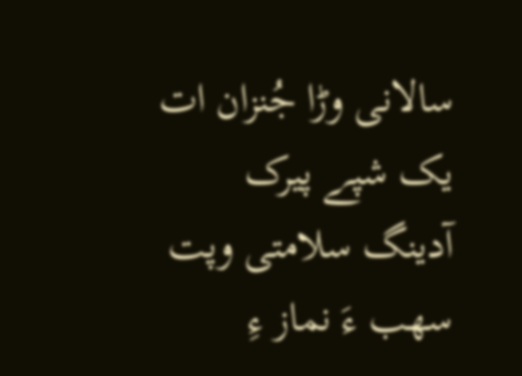سالانی وڑا جُنزان ات یک شپے پیرک آدینگ سلامتی وپت سھب ءَ نماز ءِ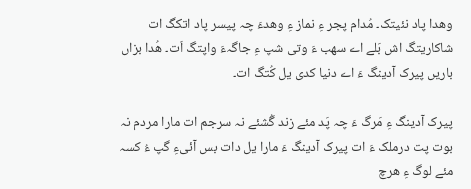وھدا پاد نئیتک۔ مُدام پجر ءِ نماز ءِ وھدءَ چہ پیسر پاد اتکگ ات شاکاریتگ اش بَلے اے سھب ءَ وتی شپ ءِ جاگہءَ واپتگ اَت۔ ھُدا بزاں باریں پیرک آدینگ ءَ اے دنیا کدی یل کُتگ ات۔

پیرک آدینگ ءِ مَرگ ءَ چہ پَد مئے زند گُشئے نہ سرجم ات مارا مردم نہ بوت پت درملک ءَ ات پیرک آدینگ ءَ مارا یل دات بس آئیءِ گپ ءُ کسہ مئے لوگ ءِ ھرچ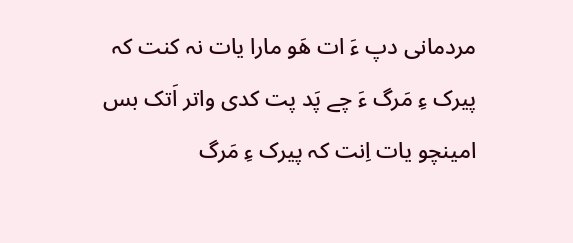مردمانی دپ ءَ ات ھَو مارا یات نہ کنت کہ پیرک ءِ مَرگ ءَ چے پَد پت کدی واتر اَتک بس امینچو یات اِنت کہ پیرک ءِ مَرگ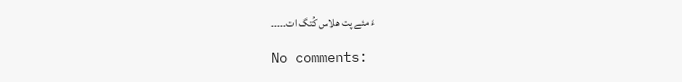ءَ مئے پت ھلاس کُتگ ات۔۔۔۔۔

No comments: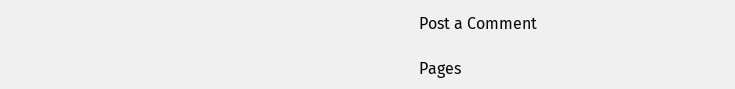Post a Comment

Pages